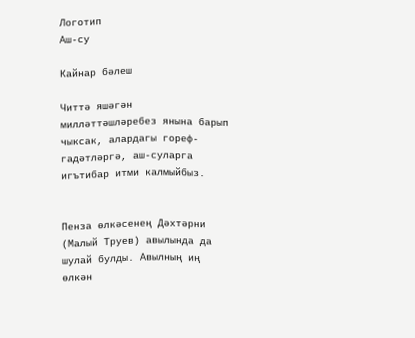Логотип
Аш-су

Кайнар бәлеш

Читтә яшәгән милләттәшләребез янына барып чыксак, алардагы гореф-гадәтләргә, аш-суларга игътибар итми калмыйбыз.


Пенза өлкәсенең Дәхтәрни (Малый Труев) авылында да шулай булды. Авылның иң өлкән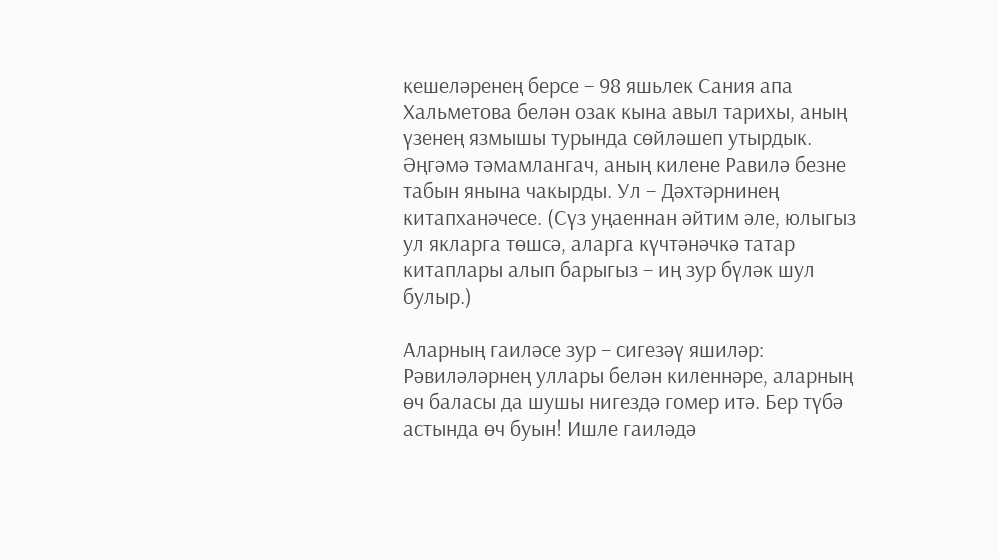кешеләренең берсе – 98 яшьлек Сания апа Хальметова белән озак кына авыл тарихы, аның үзенең язмышы турында сөйләшеп утырдык. Әңгәмә тәмамлангач, аның килене Равилә безне табын янына чакырды. Ул – Дәхтәрнинең китапханәчесе. (Сүз уңаеннан әйтим әле, юлыгыз ул якларга төшсә, аларга күчтәнәчкә татар китаплары алып барыгыз – иң зур бүләк шул булыр.)

Аларның гаиләсе зур – сигезәү яшиләр: Рәвиләләрнең уллары белән киленнәре, аларның өч баласы да шушы нигездә гомер итә. Бер түбә астында өч буын! Ишле гаиләдә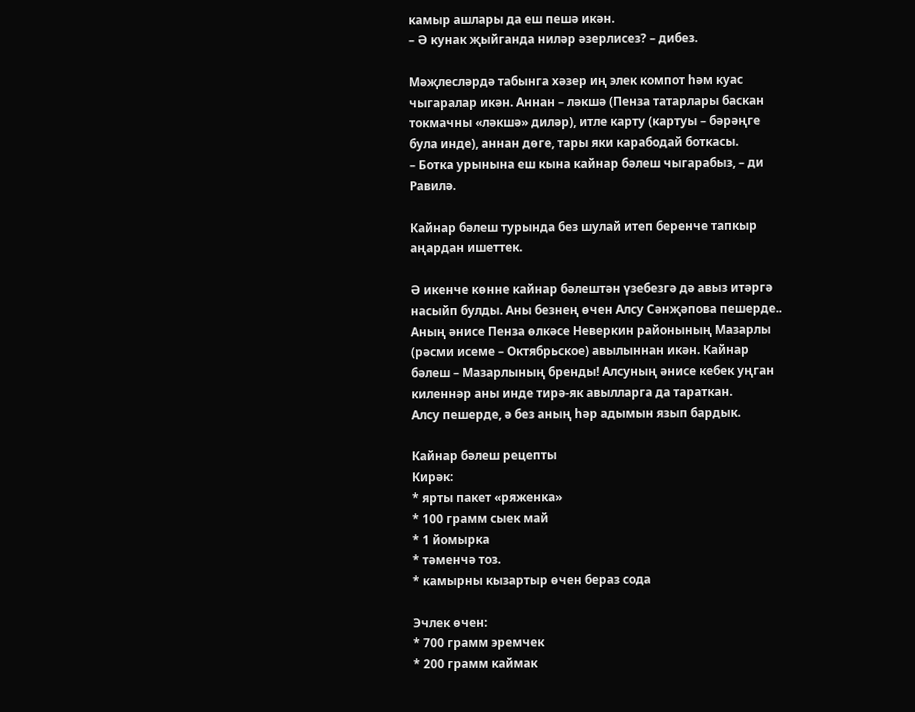камыр ашлары да еш пешә икән.
– Ә кунак җыйганда ниләр әзерлисез? – дибез.

Мәҗлесләрдә табынга хәзер иң элек компот һәм куас чыгаралар икән. Аннан – ләкшә (Пенза татарлары баскан токмачны «ләкшә» диләр), итле карту (картуы – бәрәңге була инде), аннан дөге, тары яки карабодай боткасы.
– Ботка урынына еш кына кайнар бәлеш чыгарабыз, – ди Равилә.

Кайнар бәлеш турында без шулай итеп беренче тапкыр аңардан ишеттек.

Ә икенче көнне кайнар бәлештән үзебезгә дә авыз итәргә насыйп булды. Аны безнең өчен Алсу Сәнҗәпова пешерде..
Аның әнисе Пенза өлкәсе Неверкин районының Мазарлы (рәсми исеме – Октябрьское) авылыннан икән. Кайнар бәлеш – Мазарлының бренды! Алсуның әнисе кебек уңган киленнәр аны инде тирә-як авылларга да тараткан.
Алсу пешерде, ә без аның һәр адымын язып бардык.

Кайнар бәлеш рецепты
Кирәк:
* ярты пакет «ряженка»
* 100 грамм сыек май
* 1 йомырка
* тәменчә тоз.
* камырны кызартыр өчен бераз сода

Эчлек өчен:
* 700 грамм эремчек
* 200 грамм каймак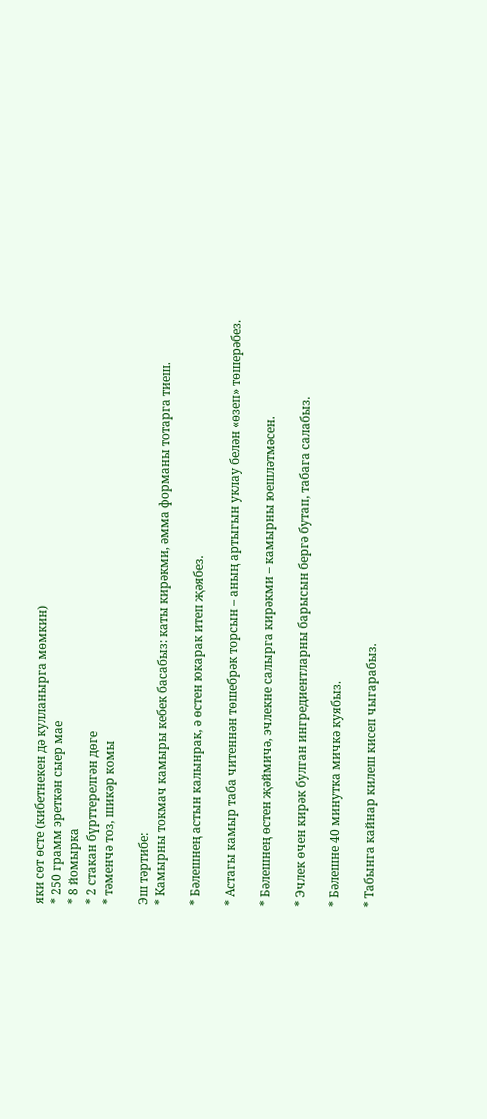яки сөт өсте (кибетнекен дә кулланырга мөмкин)
* 250 грамм эреткән сыер мае
* 8 йомырка
* 2 стакан бүрттерелгән дөге
* тәменчә тоз, шикәр комы

Эш тәртибе:
* Камырны токмач камыры кебек басабыз: каты кирәкми, әмма форманы тотарга тиеш.

* Бәлешнең астын калынрак, ә өстен юкарак итеп җәябез.

* Астагы камыр таба читеннән төшебрәк торсын – аның артыгын уклау белән «өзеп» төшерәбез.

* Бәлешнең өстен җәймичә, эчлекне салырга кирәкми – камырны юешләтмәсен.

* Эчлек өчен кирәк булган ингредиентларны барысын бергә бутап, табага салабыз.

* Бәлешне 40 минутка мичкә куябыз.

* Табынга кайнар килеш кисеп чыгарабыз.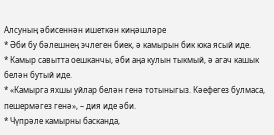Алсуның әбисеннән ишеткән киңәшләре
* Әби бу бәлешнең эчлеген биек, ә камырын бик юка ясый иде.
* Камыр савытта оешканчы, әби аңа кулын тыкмый, ә агач кашык белән бутый иде.
* «Камырга яхшы уйлар белән генә тотыныгыз. Кәефегез булмаса, пешермәгез генә», – дия иде әби.
* Чүпрәле камырны басканда,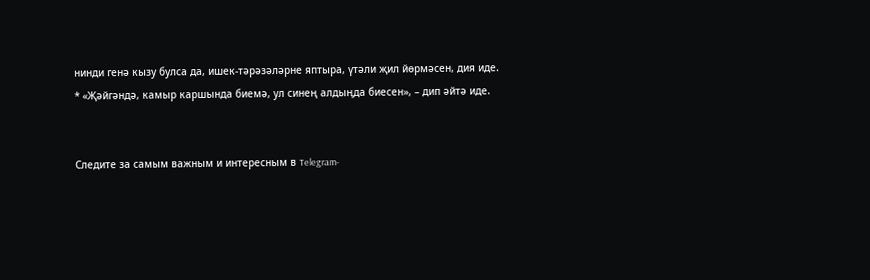нинди генә кызу булса да, ишек-тәрәзәләрне яптыра, үтәли җил йөрмәсен, дия иде.
* «Җәйгәндә, камыр каршында биемә, ул синең алдыңда биесен», – дип әйтә иде.


Следите за самым важным и интересным в Telegram-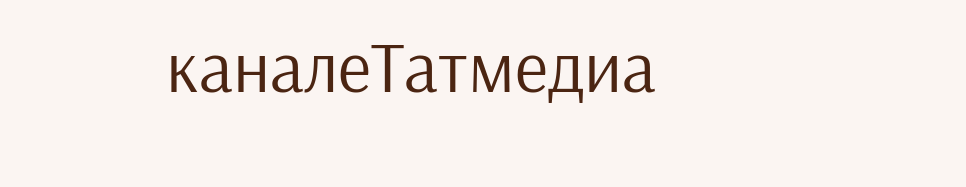каналеТатмедиа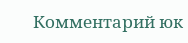Комментарий юк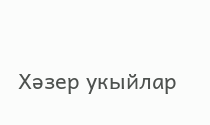Хәзер укыйлар